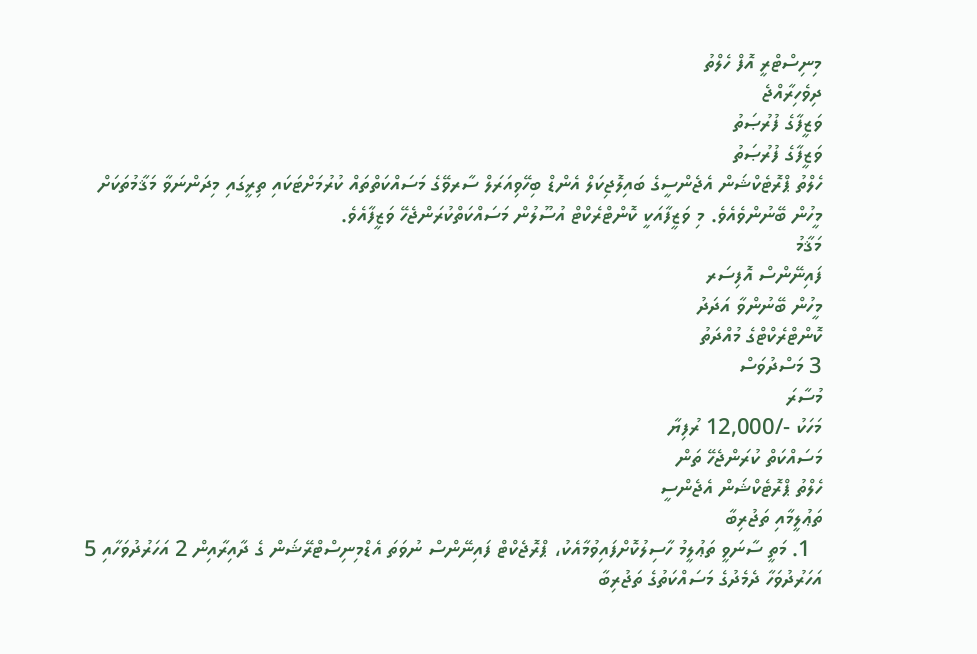މިނިސްޓްރީ އޮފް ހެލްތު
ދިވެހިރާއްޖެ
ވަޒީފާގެ ފުރުޞަތު
ވަޒީފާގެ ފުރުޞަތު
ހެލްތު ޕްރޮޓެކްޝަން އެޖެންސީގެ ބައިލޮޖިކަލް އެންޑް ބިހޭވިއަރަލް ސާރވޭގެ މަސައްކަތްތައް ކުރުމަށްޓަކައި ތިރީގައި މިދަންނަވާ މަޤާމުތަކަށް މީހުން ބޭނުންވެއެވެ. މި ވަޒީފާއަކީ ކޮންޓްރެކްޓް އުސޫލުން މަސައްކަތްކުރަންޖެހޭ ވަޒީފާއެވެ.
މަޤާމު
ފައިނޭންސް އޮފިސަރ
މީހުން ބޭނުންވާ އަދަދު
ކޮންޓްރެކްޓްގެ މުއްދަތު
3 މަސްދުވަސް
މުސާރަ
މަހަކު -/12,000 ރުފިޔާ
މަސައްކަތް ކުރަންޖެހޭ ތަން
ހެލްތު ޕްރޮޓެކްޝަން އެޖެންސީ
ތަޢުލީމާއި ތަޖުރިބާ
  1. މަތީ ސާނަވީ ތަޢުލީމު ހާސިލުކޮށްފައިވުމާއެކު، ޕްރޮޖެކްޓް ފައިނޭންސް ނުވަތަ އެޑްމިނިސްޓްރޭޝަން ގެ ދާއިރާއިން 2 އަހަރުދުވަހާއި 5 އަހަރުދުވަހާ ދެމެދުގެ މަސައްކަތުގެ ތަޖުރިބާ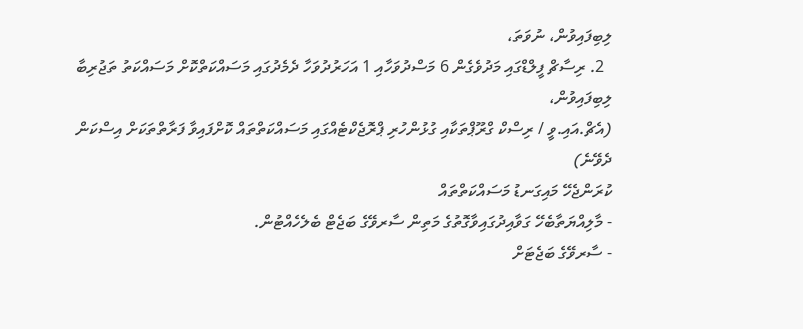ލިބިފައިވުން، ނުވަތަ،
  2. ރިސާޗް ފީލްޑްގައި މަދުވެގެން 6 މަސްދުވަހާއި 1 އަހަރުދުވަހާ ދެމެދުގައި މަސައްކަތްކޮށް މަސައްކަތު ތަޖުރިބާ ލިބިފައިވުން،
(އެޗް.އައި.ވީ / ރިސްކް ގްރޫޕްތަކާއި ގުޅުންހުރި ޕްރޮޖެކްޓެއްގައި މަސައްކަތްތައް ކޮށްފައިވާ ފަރާތްތަކަށް އިސްކަން ދެވޭނެ)
ކުރަންޖެހޭ މައިގަނޑު މަސައްކަތްތައް
- މާލިއްޔަތާބެހޭ ގަވާއިދުގައިވާގޮތުގެ މަތިން ސާރވޭގެ ބަޖެޓް ބެލެހެއްޓުން.
- ސާރވޭގެ ބަޖެޓަށް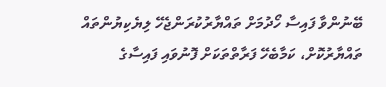ބޭނުންވާ ފައިސާ ހޯދުމަށް ތައްޔާރުކުރަންޖެހޭ ލިޔެކިޔުންތައް ތައްޔާރުކޮށް، ކަމާބެހޭ ފަރާތްތަކަށް ފޮނުވައި ފައިސާގެ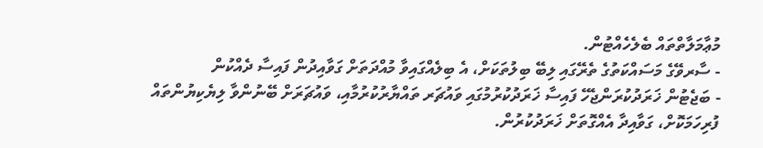މުޢާމަލާތްތައް ބެލެހެއްޓުން.
- ސާރވޭގެ މަސައްކަތުގެ ތެރޭގައި ލިބޭ ބިލުތަކަށް، އެ ބިލެއްގައިވާ މުއްދަތަށް ގަވާއިދުން ފައިސާ ދެއްކުން
- ބަޖެޓުން ޚަރަދުކުރަންޖެހޭ ފައިސާ ޚަރަދުކުރުމުގައި ވައުޗަރ ތައްޔާރުކުރުމާއި، ވައުޗަރަށް ބޭނުންވާ ލިޔެކިޔުންތައް ފުރިހަމަކޮށް، ގަވާއިދާ އެއްގޮތަށް ޚަރަދުކުރުން.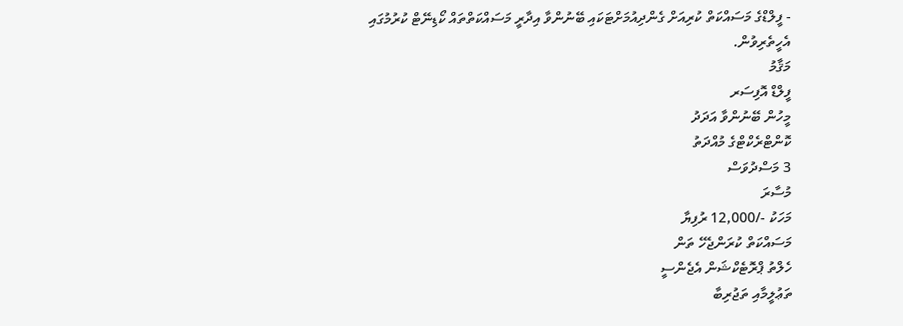- ފީލްޑްގެ މަސައްކަތް ކުރިއަށް ގެންދިއުމަށްޓަކައި ބޭނުންވާ އިދާރީ މަސައްކަތްތައް ކޯޑިނޭޓް ކުރުމުގައި އެހީތެރިވުން.
މަޤާމު
ފީލްޑް އޮފިސަރ
މީހުން ބޭނުންވާ އަދަދު
ކޮންޓްރެކްޓްގެ މުއްދަތު
3 މަސްދުވަސް
މުސާރަ
މަހަކު -/12,000 ރުފިޔާ
މަސައްކަތް ކުރަންޖެހޭ ތަން
ހެލްތު ޕްރޮޓެކްޝަން އެޖެންސީ
ތަޢުލީމާއި ތަޖުރިބާ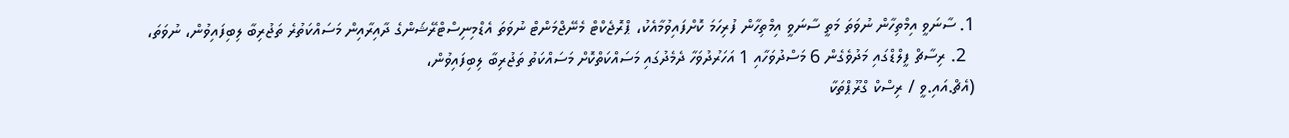1. ސާނަވީ އިމްތިހާން ނުވަތަ މަތީ ސާނަވީ އިމްތިހާން ފުރިހަމަ ކޮށްފައިވުމާއެކު، ޕްރޮޖެކްޓް މެނޭޖްމަންޓް ނުވަތަ އެޑްމިނިސްޓްރޭޝަންގެ ދާއިރާއިން މަސައްކަތުރެ ތަޖުރިބާ ލިބިފައިވުން، ނުވަތަ،
  2. ރިސާޗް ފީލްޑްގައި މަދުވެގެން 6 މަސްދުވަހާއި 1 އަހަރުދުވަހާ ދެމެދުގައި މަސައްކަތްކޮށް މަސައްކަތު ތަޖުރިބާ ލިބިފައިވުން،
(އެޗް.އައި.ވީ / ރިސްކް ގްރޫޕްތަކާ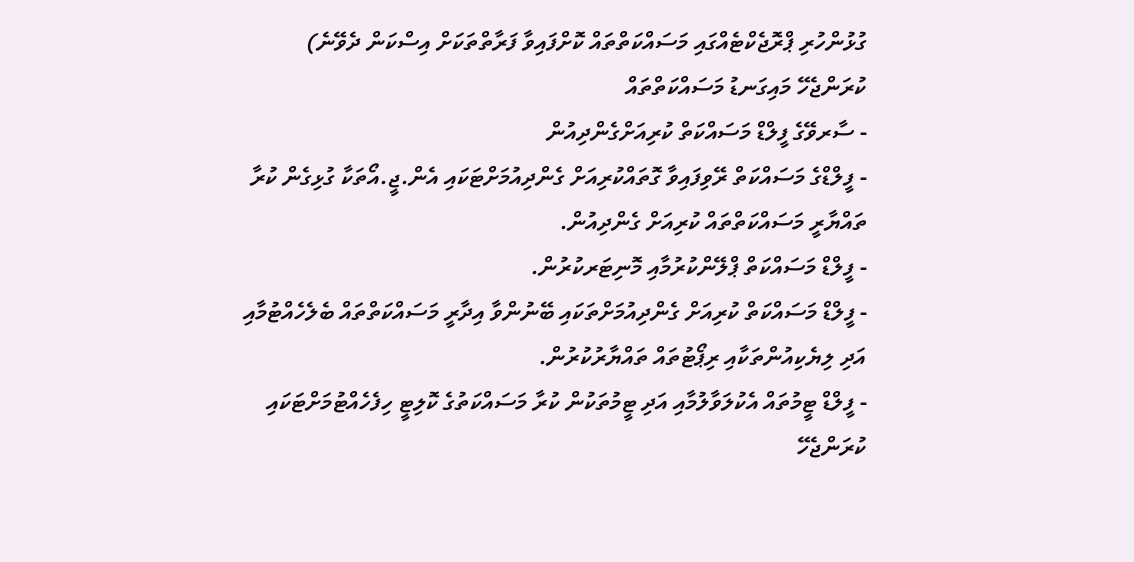ގުޅުންހުރި ޕްރޮޖެކްޓެއްގައި މަސައްކަތްތައް ކޮށްފައިވާ ފަރާތްތަކަށް އިސްކަން ދެވޭނެ)
ކުރަންޖެހޭ މައިގަނޑު މަސައްކަތްތައް
- ސާރވޭގެ ފީލްޑް މަސައްކަތް ކުރިއަށްގެންދިއުން
- ފީލްޑްގެ މަސައްކަތް ރޭވިފައިވާ ގޮތައްކުރިއަށް ގެންދިއުމަށްޓަކައި އެން.ޖީ.އޯތަކާ ގުޅިގެން ކުރާ ތައްޔާރީ މަސައްކަތްތައް ކުރިއަށް ގެންދިއުން.
- ފީލްޑް މަސައްކަތް ޕްލޭންކުރުމާއި މޮނިޓަރކުރުން.
- ފީލްޑް މަސައްކަތް ކުރިއަށް ގެންދިއުމަށްތަކައި ބޭނުންވާ އިދާރީ މަސައްކަތްތައް ބެލެހެއްޓުމާއި އަދި ލިޔެކިއުންތަކާއި ރިޕޯޓުތައް ތައްޔާރުކުރުން.
- ފީލްޑް ޓީމުތައް އެކުލަވާލުމާއި އަދި ޓީމުތަކުން ކުރާ މަސައްކަތުގެ ކޮލިޓީ ހިފެހެއްޓުމަށްޓަކައި ކުރަންޖެހޭ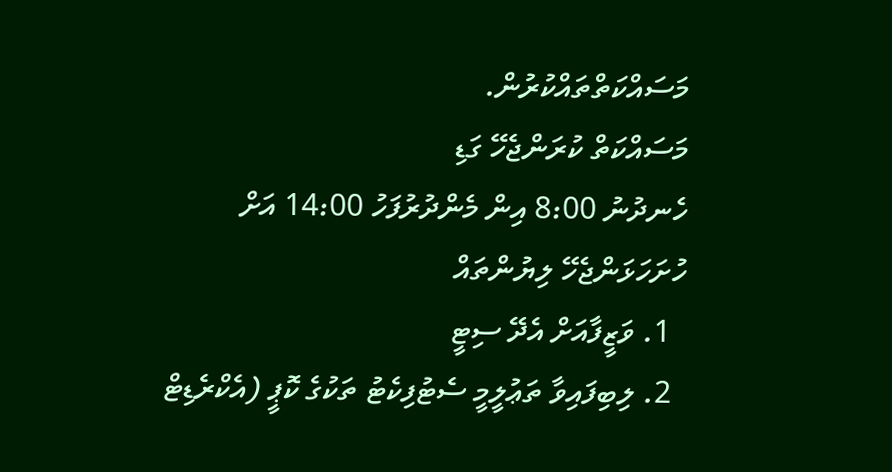މަސައްކަތްތައްކުރުން.
މަސައްކަތް ކުރަންޖެހޭ ގަޑި
ހެނދުނު 8:00 އިން މެންދުރުފަހު 14:00 އަށް
ހުށަހަޅަންޖެހޭ ލިޔުންތައް
  1. ވަޒީފާއަށް އެދޭ ސިޓީ
  2. ލިބިފައިވާ ތަޢުލީމީ ސެޓުފިކެޓު ތަކުގެ ކޮޕީ (އެކްރެޑިޓް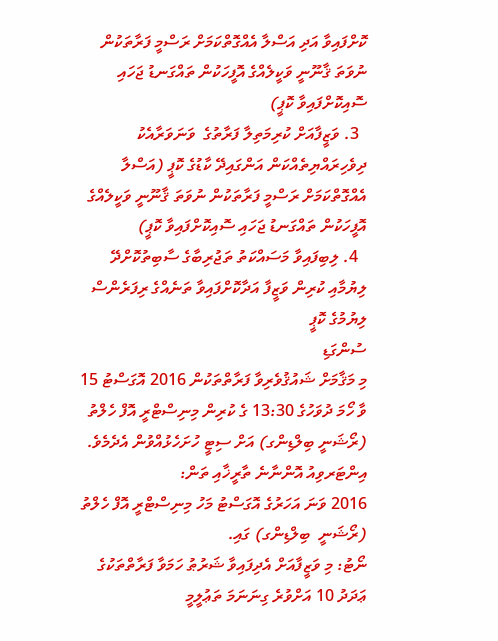ކޮށްފައިވާ އަދި އަސްލާ އެއްގޮތްކަމަށް ރަސްމީ ފަރާތަކުން ނުވަތަ ޤާނޫނީ ވަކީލެއްގެ އޮފީހަކުން ތައްގަނޑު ޖަހައި ސޮއިކޮށްފައިވާ ކޮޕީ)
  3. ވަޒީފާއަށް ކުރިމަތިލާ ފަރާތުގެ  ވަނަވަރާއެކު ދިވެހިރައްޔިތެއްކަން އަންގައިދޭ ކާޑުގެ ކޮޕީ (އަސްލާ އެއްގޮތްކަމަށް ރަސްމީ ފަރާތަކުން ނުވަތަ ޤާނޫނީ ވަކީލެއްގެ އޮފީހަކުން ތައްގަނޑު ޖަހައި ސޮއިކޮށްފައިވާ ކޮޕީ)
  4. ލިބިފައިވާ މަސައްކަތު ތަޖުރިބާގެ ސާބިތުކޮށްދޭ ލިޔުމާއި ކުރިން ވަޒީފާ އަދާކޮށްފައިވާ ތަނެއްގެ ރިފަރެންސް ލިޔުމުގެ ކޮޕީ
ސުންގަޑި
މި މަޤާމަށް ޝައުޤުވެރިވާ ފަރާތްތަކުން 2016 އޮގަސްޓު 15 ވާ ހޯމަ ދުވަހުގެ 13:30 ގެ ކުރިން މިނިސްޓްރީ އޮފް ހެލްތު (ރޯޝަނީ ބިލްޑިންގ) އަށް ސިޓީ ހުށަހެޅުއްވުން އެދެމެވެ.
އިންޓަރވިއު އޮންނާނެ ތާރީޚާއި ތަން:
2016 ވަނަ އަހަރުގެ އޮގަސްޓު މަހު މިނިސްޓްރީ އޮފް ހެލްތު (ރޯޝަނީ  ބިލްޑިންގ) ގައި.
ނޯޓު: މި ވަޒީފާއަށް އެދިފައިވާ ޝަރުޠު ހަމަވާ ފަރާތްތަކުގެ ޢަދަދު 10 އަށްވުރެ ގިނަނަމަ ތަޢުލީމީ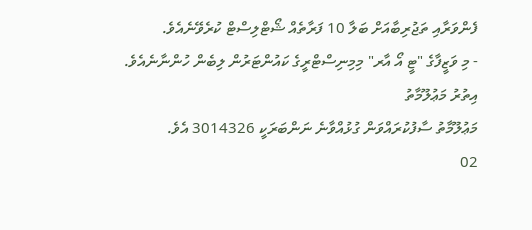ފެންވަރާއި ތަޖުރިބާއަށް ބަލާ 10 ފަރާތެއް ޝޯޓްލިސްޓް ކުރެވޭނެއެވެ.
- މި ވަޒީފާގެ "ޓީ އޯ އާރ" މިމިނިސްޓްރީގެ ކައުންޓަރުން ލިބެން ހުންނާނެއެވެ.
އިތުރު މަޢުލޫމާތު
މަޢުލޫމާތު ސާފުކުރައްވަން ގުޅުއްވާނެ ނަންބަރަކީ 3014326 އެވެ.
02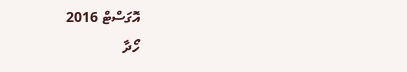އޮގަސްޓް 2016
ހޯދާ